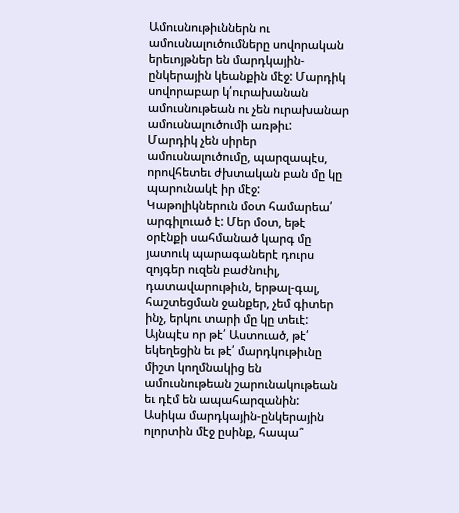Ամուսնութիւններն ու ամուսնալուծումները սովորական երեւոյթներ են մարդկային-ընկերային կեանքին մէջ: Մարդիկ սովորաբար կ՛ուրախանան ամուսնութեան ու չեն ուրախանար ամուսնալուծումի առթիւ:
Մարդիկ չեն սիրեր ամուսնալուծումը, պարզապէս, որովհետեւ ժխտական բան մը կը պարունակէ իր մէջ: Կաթոլիկներուն մօտ համարեա՛ արգիլուած է: Մեր մօտ, եթէ օրէնքի սահմանած կարգ մը յատուկ պարագաներէ դուրս զոյգեր ուզեն բաժնուիլ, դատավարութիւն, երթալ-գալ, հաշտեցման ջանքեր, չեմ գիտեր ինչ, երկու տարի մը կը տեւէ: Այնպէս որ թէ՛ Աստուած, թէ՛ եկեղեցին եւ թէ՛ մարդկութիւնը միշտ կողմնակից են ամուսնութեան շարունակութեան եւ դէմ են ապահարզանին:
Ասիկա մարդկային-ընկերային ոլորտին մէջ ըսինք, հապա՞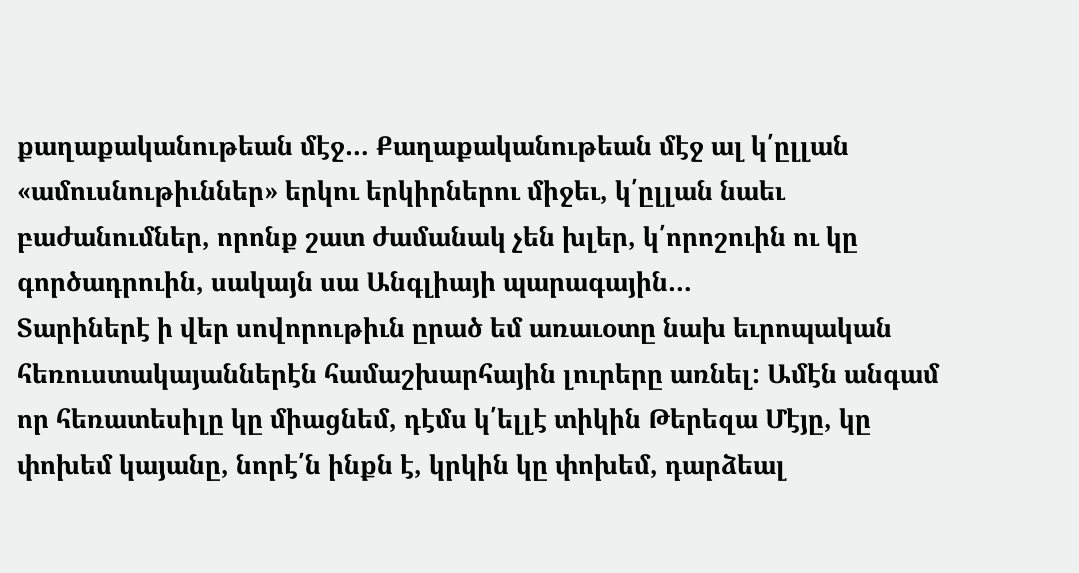քաղաքականութեան մէջ… Քաղաքականութեան մէջ ալ կ՛ըլլան «ամուսնութիւններ» երկու երկիրներու միջեւ, կ՛ըլլան նաեւ բաժանումներ, որոնք շատ ժամանակ չեն խլեր, կ՛որոշուին ու կը գործադրուին, սակայն սա Անգլիայի պարագային…
Տարիներէ ի վեր սովորութիւն ըրած եմ առաւօտը նախ եւրոպական հեռուստակայաններէն համաշխարհային լուրերը առնել: Ամէն անգամ որ հեռատեսիլը կը միացնեմ, դէմս կ՛ելլէ տիկին Թերեզա Մէյը, կը փոխեմ կայանը, նորէ՛ն ինքն է, կրկին կը փոխեմ, դարձեալ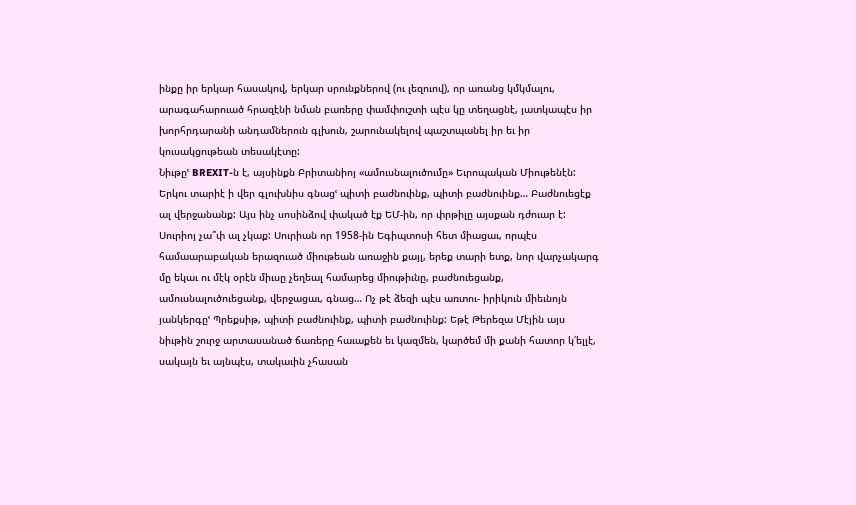ինքը իր երկար հասակով, երկար սրունքներով (ու լեզուով), որ առանց կմկմալու, արագահարուած հրազէնի նման բառերը փամփուշտի պէս կը տեղացնէ, յատկապէս իր խորհրդարանի անդամներուն գլխուն, շարունակելով պաշտպանել իր եւ իր կուսակցութեան տեսակէտը:
Նիւթըՙ BREXIT-ն է, այսինքն Բրիտանիոյ «ամուսնալուծումը» Եւրոպական Միութենէն: Երկու տարիէ ի վեր գլուխնիս գնացՙ պիտի բաժնուինք, պիտի բաժնուինք… Բաժնուեցէք ալ վերջանանք: Այս ինչ սոսինձով փակած էք ԵՄ-ին, որ փրթիլը այսքան դժուար է:
Սուրիոյ չա՞փ ալ չկաք: Սուրիան որ 1958-ին Եգիպտոսի հետ միացաւ, որպէս համաարաբական երազուած միութեան առաջին քայլ, երեք տարի ետք, նոր վարչակարգ մը եկաւ ու մէկ օրէն միւսը չեղեալ համարեց միութիւնը, բաժնուեցանք, ամուսնալուծուեցանք, վերջացաւ, գնաց… Ոչ թէ ձեզի պէս առտու- իրիկուն միեւնոյն յանկերգըՙ Պրեքսիթ, պիտի բաժնուինք, պիտի բաժնուինք: Եթէ Թերեզա Մէյին այս նիւթին շուրջ արտասանած ճառերը հաւաքեն եւ կազմեն, կարծեմ մի քանի հատոր կ՛ելլէ, սակայն եւ այնպէս, տակաւին չհասան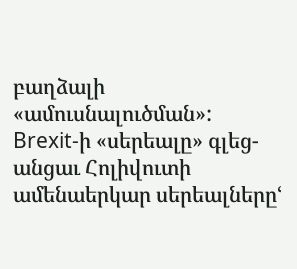բաղձալի «ամուսնալուծման»:
Brexit-ի «սերեալը» գլեց-անցաւ Հոլիվուտի ամենաերկար սերեալներըՙ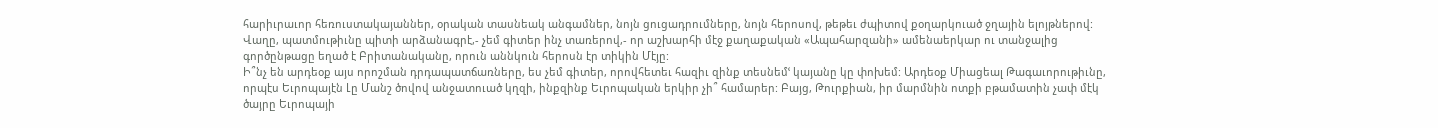հարիւրաւոր հեռուստակայաններ, օրական տասնեակ անգամներ, նոյն ցուցադրումները, նոյն հերոսով, թեթեւ ժպիտով քօղարկուած ջղային ելոյթներով:
Վաղը, պատմութիւնը պիտի արձանագրէ,- չեմ գիտեր ինչ տառերով,- որ աշխարհի մէջ քաղաքական «Ապահարզանի» ամենաերկար ու տանջալից գործընթացը եղած է Բրիտանականը, որուն աննկուն հերոսն էր տիկին Մէյը:
Ի՞նչ են արդեօք այս որոշման դրդապատճառները, ես չեմ գիտեր, որովհետեւ հազիւ զինք տեսնեմՙ կայանը կը փոխեմ: Արդեօք Միացեալ Թագաւորութիւնը, որպէս Եւրոպայէն Լը Մանշ ծովով անջատուած կղզի, ինքզինք Եւրոպական երկիր չի՞ համարեր: Բայց, Թուրքիան, իր մարմնին ոտքի բթամատին չափ մէկ ծայրը Եւրոպայի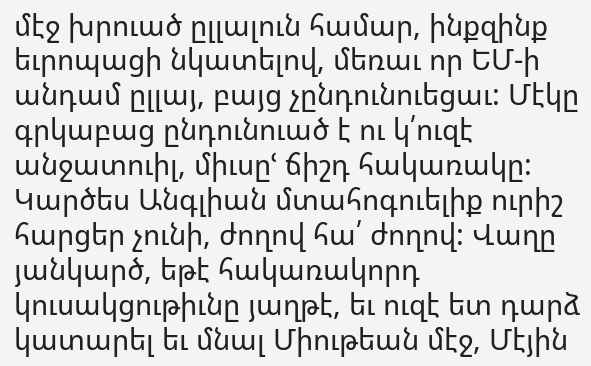մէջ խրուած ըլլալուն համար, ինքզինք եւրոպացի նկատելով, մեռաւ որ ԵՄ-ի անդամ ըլլայ, բայց չընդունուեցաւ: Մէկը գրկաբաց ընդունուած է ու կ՛ուզէ անջատուիլ, միւսըՙ ճիշդ հակառակը:
Կարծես Անգլիան մտահոգուելիք ուրիշ հարցեր չունի, ժողով հա՛ ժողով: Վաղը յանկարծ, եթէ հակառակորդ կուսակցութիւնը յաղթէ, եւ ուզէ ետ դարձ կատարել եւ մնալ Միութեան մէջ, Մէյին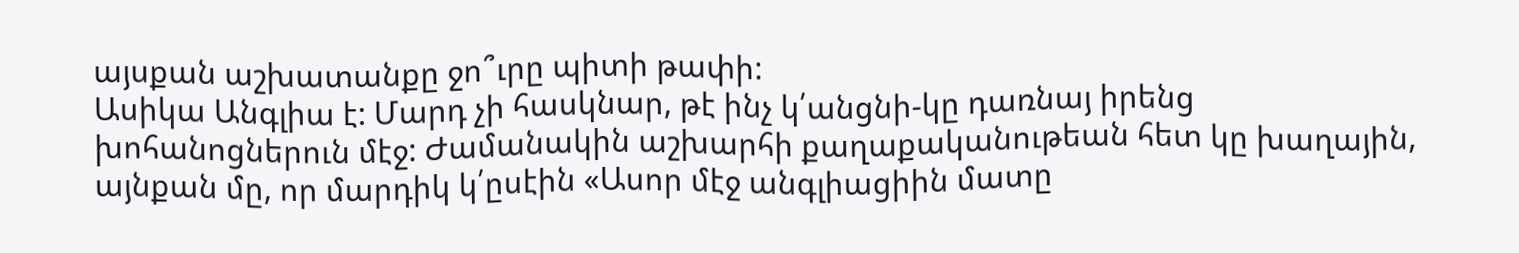այսքան աշխատանքը ջո՞ւրը պիտի թափի:
Ասիկա Անգլիա է: Մարդ չի հասկնար, թէ ինչ կ՛անցնի-կը դառնայ իրենց խոհանոցներուն մէջ: Ժամանակին աշխարհի քաղաքականութեան հետ կը խաղային, այնքան մը, որ մարդիկ կ՛ըսէին «Ասոր մէջ անգլիացիին մատը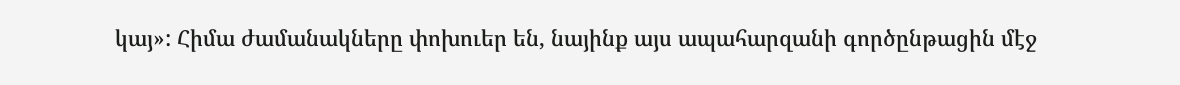կայ»: Հիմա ժամանակները փոխուեր են, նայինք այս ապահարզանի գործընթացին մէջ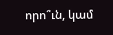որո՞ւն, կամ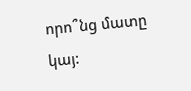որո՞նց մատը կայ: